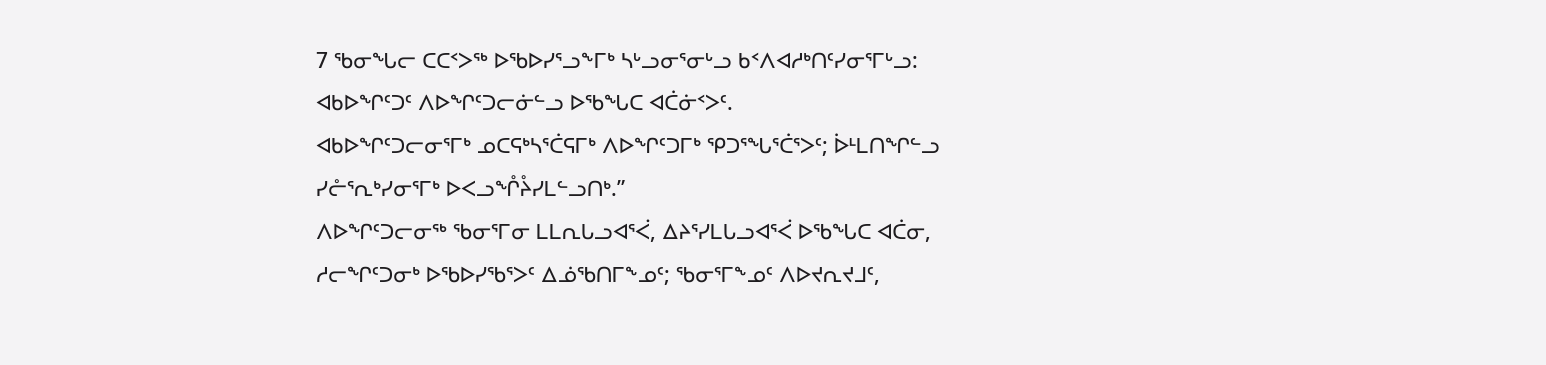7 ᖃᓂᖓᓕ ᑕᑕᑉᐳᖅ ᐅᖃᐅᓯᕐᓗᖕᒥᒃ ᓴᒡᓗᓂᕐᓂᒡᓗ ᑲᑉᐱᐊᓱᒃᑎᑦᓯᓂᕐᒥᒡᓗ: ᐊᑲᐅᖏᑦᑐᑦ ᐱᐅᖏᑦᑐᓕᓃᓪᓗ ᐅᖃᖓᑕ ᐊᑖᓃᑉᐳᑦ.
ᐊᑲᐅᖏᑦᑐᓕᓂᕐᒥᒃ ᓄᑕᕋᒃᓴᕐᑖᕋᒥᒃ ᐱᐅᖏᑦᑐᒥᒃ ᕿᑐᕐᖓᕐᑖᕐᐳᑦ; ᐆᒻᒪᑎᖏᓪᓗ ᓯᓔᕐᕆᒃᓯᓂᕐᒥᒃ ᐅᐸᓗᖎᔧᓯᒪᓪᓗᑎᒃ.”
ᐱᐅᖏᑦᑐᓕᓂᖅ ᖃᓂᕐᒥᓂ ᒪᒪᕆᒐᓗᐊᕐᐹ, ᐃᔨᕐᓯᒪᒐᓗᐊᕐᐹ ᐅᖃᖓᑕ ᐊᑖᓂ,
ᓱᓕᖏᑦᑐᓂᒃ ᐅᖃᐅᓯᖃᕐᐳᑦ ᐃᓅᖃᑎᒥᖕᓄᑦ; ᖃᓂᕐᒥᖕᓄᑦ ᐱᐅᔪᕆᔪᒧᑦ,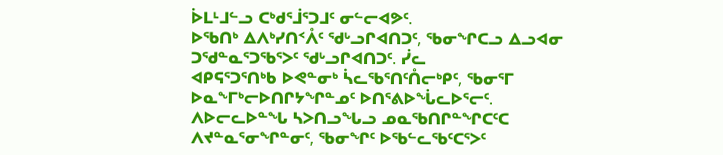ᐆᒪᒻᒧᓪᓗ ᑕᒃᑯᕐᒨᕐᑐᒧᑦ ᓂᓪᓕᐊᕗᑦ.
ᐅᖃᑎᒃ ᐃᐱᒃᓯᑎᑉᐰᑦ ᖁᒡᓗᒋᐊᑎᑐᑦ, ᖃᓂᖏᑕᓗ ᐃᓗᐊᓂ ᑐᖁᓐᓇᕐᑐᖃᕐᐳᑦ ᖁᒡᓗᒋᐊᑎᑐᑦ. ᓰᓚ
ᐊᑭᕋᕐᑐᕐᑎᒃᑲ ᐅᕙᓐᓂᒃ ᓵᓚᖃᕐᑎᑦᑍᓕᒃᑭᑦ, ᖃᓂᕐᒥ ᐅᓇᖕᒥᒃᓕᐅᑎᒋᔭᖏᓐᓄᑦ ᐅᑎᕐᕕᐅᖔᓚᐅᕐᓕᑦ.
ᐱᐅᓕᓚᐅᓐᖓ ᓴᐳᑎᓗᖓᓗ ᓄᓇᖃᑎᒋᓐᖏᑕᑦᑕ ᐱᔪᓐᓇᕐᓂᖏᓐᓂᑦ, ᖃᓂᖏᑦ ᐅᖃᓪᓚᖃᑦᑕᕐᐳᑦ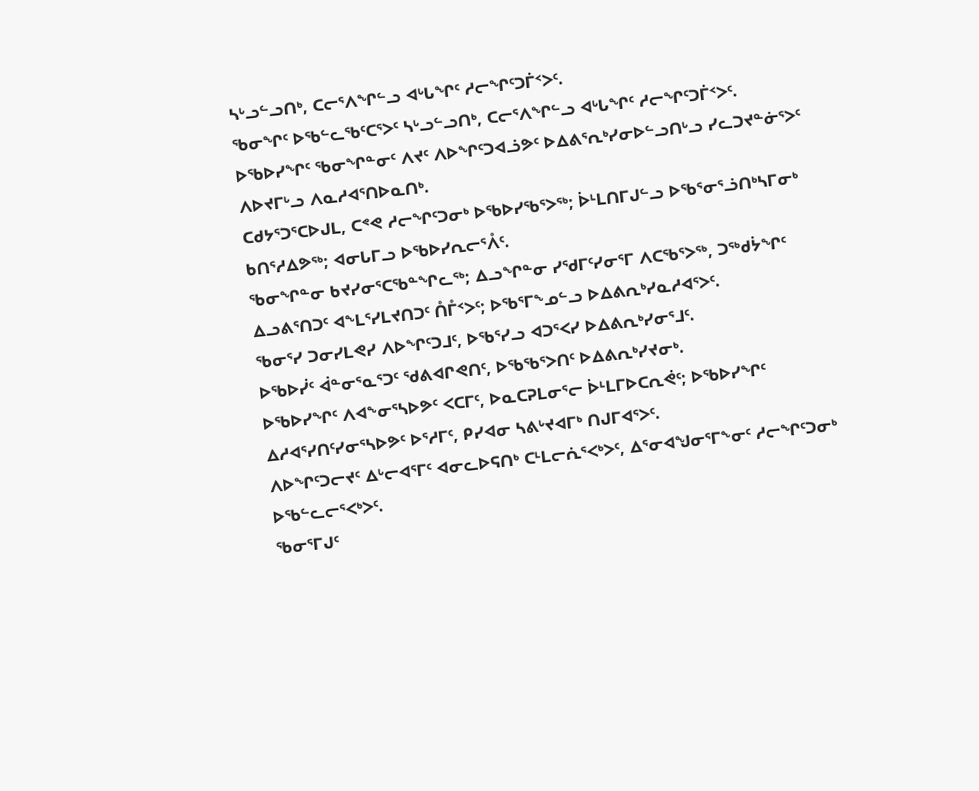ᓴᒡᓗᓪᓗᑎᒃ, ᑕᓕᕐᐱᖏᓪᓗ ᐊᒡᒐᖏᑦ ᓱᓕᖏᑦᑐᒦᑉᐳᑦ.
ᖃᓂᖏᑦ ᐅᖃᓪᓚᖃᑦᑕᕐᐳᑦ ᓴᒡᓗᓪᓗᑎᒃ, ᑕᓕᕐᐱᖏᓪᓗ ᐊᒡᒐᖏᑦ ᓱᓕᖏᑦᑐᒦᑉᐳᑦ.
ᐅᖃᐅᓯᖏᑦ ᖃᓂᖏᓐᓂᑦ ᐱᔪᑦ ᐱᐅᖏᑦᑐᐊᓘᕗᑦ ᐅᐃᕕᕐᕆᒃᓯᓂᐅᓪᓗᑎᒡᓗ ᓯᓚᑐᔪᓐᓃᕐᐳᑦ ᐱᐅᔪᒥᒡᓗ ᐱᓇᓱᐊᕐᑎᐅᓇᑎᒃ.
ᑕᑯᔭᕐᑐᕐᑕᐅᒍᒪ, ᑕᕝᕙ ᓱᓕᖏᑦᑐᓂᒃ ᐅᖃᐅᓯᖃᕐᐳᖅ; ᐆᒻᒪᑎᒥᒍᓪᓗ ᐅᖃᕐᓂᕐᓘᑎᒃᓴᒥᓂᒃ ᑲᑎᕐᓱᐃᕗᖅ; ᐊᓂᒐᒥᓗ ᐅᖃᐅᓯᕆᓕᕐᐰᑦ.
ᖃᓂᖏᓐᓂ ᑲᔪᓯᓂᕐᑕᖃᓐᖏᓚᖅ; ᐃᓗᖏᓐᓂ ᓯᖁᒥᑦᓯᓂᕐᒥ ᐱᑕᖃᕐᐳᖅ, ᑐᖅᑯᔮᖏᑦ ᐃᓗᕕᕐᑎᑐᑦ ᐊᖕᒪᕐᓯᒪᔪᑎᑐᑦ ᑍᒤᑉᐳᑦ; ᐅᖃᕐᒥᖕᓄᓪᓗ ᐅᐃᕕᕆᒃᓯᓇᓱᐊᕐᐳᑦ.
ᖃᓂᕐᓯ ᑐᓂᓯᒪᕙᓯ ᐱᐅᖏᑦᑐᒧᑦ, ᐅᖃᕐᓯᓗ ᐊᑐᕐᐸᓯ ᐅᐃᕕᕆᒃᓯᓂᕐᒧᑦ.
ᐅᖃᐅᓰᑦ ᐋᓐᓂᕐᓇᕐᑐᑦ ᖁᕕᐊᒋᕙᑎᑦ, ᐅᖃᖃᕐᐳᑎᑦ ᐅᐃᕕᕆᒃᓯᔪᓂᒃ.
ᐅᖃᐅᓯᖏᑦ ᐱᐊᖕᓂᕐᓴᐅᕗᑦ ᐸᑕᒥᑦ, ᐅᓇᑕᕈᒪᓂᕐᓕ ᐆᒻᒪᒥᐅᑕᕆᕚᑦ; ᐅᖃᐅᓯᖏᑦ ᐃᓱᐊᕐᓯᑎᑦᓯᓂᕐᓴᐅᕗᑦ ᐅᕐᓱᒥᑦ, ᑭᓯᐊᓂ ᓴᕕᒡᔪᐊᒥᒃ ᑎᒍᒥᐊᕐᐳᑦ.
ᐱᐅᖏᑦᑐᓕᔪᑦ ᐃᒡᓕᐊᕐᒥᑦ ᐊᓂᓚᐅᕋᑎᒃ ᑕᒻᒪᓕᕇᕐᐸᒃᐳᑦ, ᐃᕐᓂᐊᖑᓂᕐᒥᖕᓂᑦ ᓱᓕᖏᑦᑐᓂᒃ ᐅᖃᓪᓚᓕᕐᐸᒃᐳᑦ.
ᖃᓂᕐᒥᒍᑦ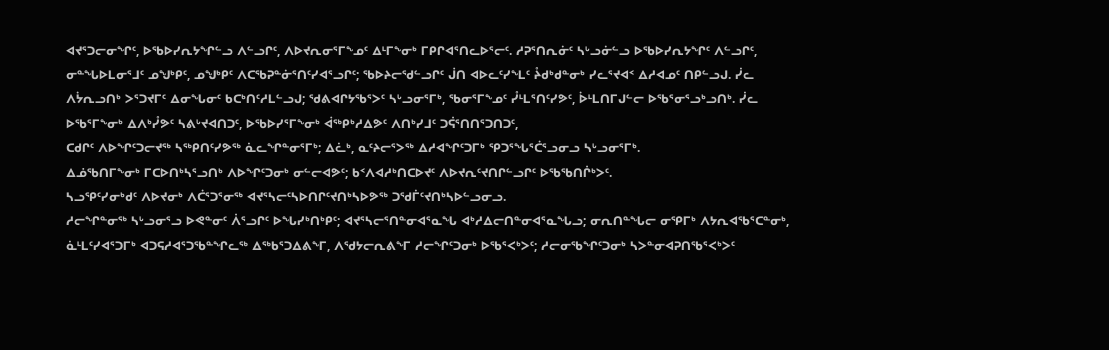ᐊᔪᕐᑐᓕᓂᖏᑦ, ᐅᖃᐅᓯᕆᔭᖏᓪᓗ ᐱᓪᓗᒋᑦ, ᐱᐅᔪᕆᓂᕐᒥᖕᓄᑦ ᐃᒻᒥᖕᓂᒃ ᒥᑭᒋᐊᕐᑎᓚᐅᕐᓕᑦ. ᓱᕈᕐᑎᕆᓃᑦ ᓴᒡᓗᓃᓪᓗ ᐅᖃᐅᓯᕆᔭᖏᑦ ᐱᓪᓗᒋᑦ,
ᓂᓐᖓᐅᒪᓂᕐᒧᑦ ᓄᖑᒃᑭᑦ, ᓄᖑᒃᑭᑦ ᐱᑕᖃᕈᓐᓃᕐᑎᑦᓯᐊᕐᓗᒋᑦ; ᖃᐅᔨᓕᖁᓪᓗᒋᑦ ᒎᑎ ᐊᐅᓚᑦᓯᖕᒪᑦ ᔧᑯᒃᑯᓐᓂᒃ ᓯᓚᕐᔪᐊᑉ ᐃᓱᐊᓄᑦ ᑎᑭᓪᓗᒍ. ᓰᓚ
ᐱᔮᕆᓗᑎᒃ ᐳᕐᑐᔪᒥᑦ ᐃᓂᖓᓂᑦ ᑲᑕᒃᑎᑦᓱᒪᓪᓗᒍ; ᖁᕕᐊᒋᔭᖃᕐᐳᑦ ᓴᒡᓗᓂᕐᒥᒃ, ᖃᓂᕐᒥᖕᓄᑦ ᓮᒻᒪᕐᑎᑦᓯᕗᑦ, ᐆᒻᒪᑎᒥᒍᓪᓕ ᐅᖃᕐᓂᕐᓗᒃᓗᑎᒃ. ᓰᓚ
ᐅᖃᕐᒥᖕᓂᒃ ᐃᐱᒃᓮᕗᑦ ᓴᕕᒡᔪᐊᑎᑐᑦ, ᐅᖃᐅᓯᕐᒥᖕᓂᒃ ᐋᖅᑭᒃᓱᐃᕗᑦ ᐱᑎᒃᓯᒧᑦ ᑐᕌᕐᑎᑎᕐᑐᑎᑐᑦ,
ᑕᑯᒋᑦ ᐱᐅᖏᑦᑐᓕᔪᖅ ᓴᖅᑭᑎᑦᓯᕗᖅ ᓈᓚᖏᓐᓂᕐᒥᒃ; ᐃᓛᒃ, ᓇᑦᔨᓕᕐᐳᖅ ᐃᓱᐊᖏᑦᑐᒥᒃ ᕿᑐᕐᖓᕐᑖᕐᓗᓂᓗ ᓴᒡᓗᓂᕐᒥᒃ.
ᐃᓅᖃᑎᒥᖕᓂᒃ ᒥᑕᐅᑎᒃᓴᕐᓗᑎᒃ ᐱᐅᖏᑦᑐᓂᒃ ᓂᓪᓕᐊᕗᑦ; ᑲᑉᐱᐊᓱᒃᑎᑕᐅᔪᑦ ᐱᐅᔪᕆᑦᔪᑎᒋᓪᓗᒋᑦ ᐅᖃᖃᑎᒌᒃᐳᑦ.
ᓴᓗᕿᑦᓯᓂᒃᑯᑦ ᐱᐅᔪᓂᒃ ᐱᑖᕐᑐᕐᓂᖅ ᐊᔪᕐᓴᓕᑦᓴᐅᑎᒋᑦᔪᑎᒃᓴᐅᕗᖅ ᑐᖁᒦᑦᔪᑎᒃᓴᐅᓪᓗᓂᓗ.
ᓱᓕᖏᓐᓂᖅ ᓴᒡᓗᓂᕐᓗ ᐅᕙᓐᓂᑦ ᐲᕐᓗᒋᑦ ᐅᖓᓯᒃᑎᒃᑭᑦ; ᐊᔪᕐᓴᓕᕐᑎᓐᓂᐊᕐᓇᖓ ᐊᒃᓱᐃᓕᑎᓐᓂᐊᕐᓇᖓᓗ; ᓂᕆᑎᓐᖓᓕ ᓂᕿᒥᒃ ᐱᔭᕆᐊᖃᕐᑕᓐᓂᒃ,
ᓈᒻᒪᑦᓯᐊᕐᑐᒥᒃ ᐊᑐᕋᓱᐊᕐᑐᖃᓐᖏᓚᖅ ᐃᖅᑲᕐᑐᐃᕕᖕᒥ, ᐱᖁᔭᓕᕆᕕᖕᒥ ᓱᓕᖏᑦᑐᓂᒃ ᐅᖃᕐᐸᒃᐳᑦ; ᓱᓕᓂᖃᖏᑦᑐᓂᒃ ᓴᐳᓐᓂᐊᕈᑎᖃᕐᐸᒃᐳᑦ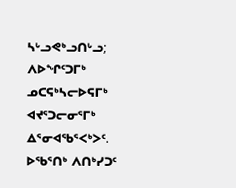ᓴᒡᓗᕙᒃᓗᑎᒡᓗ; ᐱᐅᖏᑦᑐᒥᒃ ᓄᑕᕋᒃᓴᓕᐅᕋᒥᒃ ᐊᔪᕐᑐᓕᓂᕐᒥᒃ ᐃᕐᓂᐊᖃᕐᐸᒃᐳᑦ.
ᐅᖃᕐᑎᒃ ᐱᑎᒃᓯᑐᑦ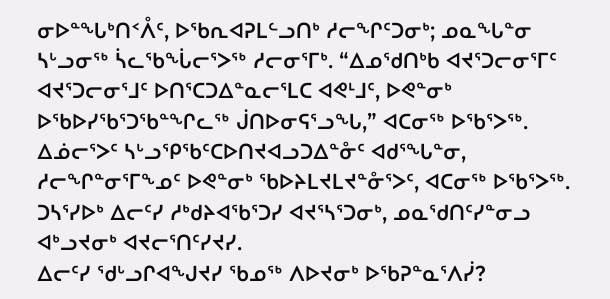ᓂᐅᓐᖓᒃᑎᑉᐰᑦ, ᐅᖃᕆᐊᕈᒪᓪᓗᑎᒃ ᓱᓕᖏᑦᑐᓂᒃ; ᓄᓇᖓᓐᓂ ᓴᒡᓗᓂᖅ ᓵᓚᖃᖔᓕᕐᐳᖅ ᓱᓕᓂᕐᒥᒃ. “ᐃᓄᖁᑎᒃᑲ ᐊᔪᕐᑐᓕᓂᕐᒥᑦ ᐊᔪᕐᑐᓕᓂᕐᒧᑦ ᐅᑎᕐᑕᑐᐃᓐᓇᓕᕐᒪᑕ ᐊᕙᒻᒧᑦ, ᐅᕙᓐᓂᒃ ᐅᖃᐅᓯᖃᕐᑐᖃᓐᖏᓚᖅ ᒎᑎᐅᓂᕋᕐᓗᖓ,” ᐊᑕᓂᖅ ᐅᖃᕐᐳᖅ.
ᐃᓅᓕᕐᐳᑦ ᓴᒡᓗᕿᖃᑦᑕᐅᑎᔪᐊᓗᑐᐃᓐᓁᑦ ᐊᑯᕐᖓᓐᓂ, ᓱᓕᖏᓐᓂᕐᒥᖕᓄᑦ ᐅᕙᓐᓂᒃ ᖃᐅᔨᒪᔪᒪᔪᓐᓁᕐᐳᑦ, ᐊᑕᓂᖅ ᐅᖃᕐᐳᖅ.
ᑐᓴᕐᓯᐅᒃ ᐃᓕᑦᓯ ᓱᒃᑯᔨᐊᖃᕐᑐᓯ ᐊᔪᕐᓴᕐᑐᓂᒃ, ᓄᓇᖁᑎᑦᓯᓐᓂᓗ ᐊᒃᓗᔪᓂᒃ ᐊᔪᓕᕐᑎᑦᓯᔪᓯ.
ᐃᓕᑦᓯ ᖁᒡᓗᒋᐊᖑᔪᓯ ᖃᓄᖅ ᐱᐅᔪᓂᒃ ᐅᖃᕈᓐᓇᕐᐱᓰ?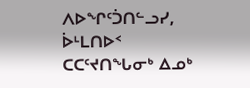ᐱᐅᖏᑦᑑᑎᓪᓗᓯ, ᐆᒻᒪᑎᐅᑉ ᑕᑕᑦᔪᑎᖓᓂᒃ ᐃᓄᒃ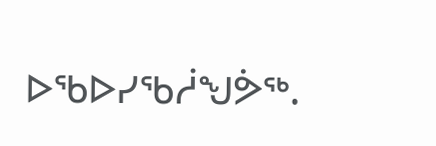ᐅᖃᐅᓯᖃᓲᖑᕘᖅ.